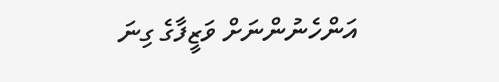އަންހެނުންނަށް ވަޒީފާގެ ގިނަ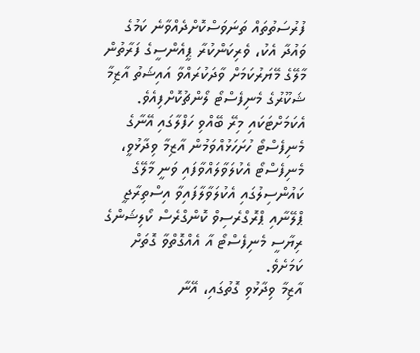ފުރުސަތުތައް ތަނަވަސްކޮށްދެއްވާނެ ކަމުގެ ވައުދާ އެކު، ވެރިކަންކުރާ ޕީއެންސީގެ ފަރާތުން މާލޭގެ މޭޔަރުކަމަށް ވާދަކުރައްވާ އައިޝަތު އާޒިމާ ޝަކޫރުގެ މެނިފެސްޓޯ ލޯންޗުކޮށްފިއެވެ.
އެކަމަށްޓަކައި މިރޭ ބޭއްވި ހަފްލާގައި އޭނާގެ މެނިފެސްޓޯ ހުށަހަޅުއްވަމުން އާޒިމާ ވިދާޅުވީ، މެނިފެސްޓޯ އެކުލަވާލައްވާފައި ވަނީ މާލޭގެ ކައުންސިލުގައި އެކުލަވާލާފައިވާ އިސްތިރާޖީ ޕްލޭނާއި ޕްރޮގްރެސިވް ކޮންގްރެސް ކޯލިޝަންގެ ރިޔާސީ މެނިފެސްޓޯ އާ އެއްގޮތްވާ ގޮތަށް ކަމަށެވެ.
އާޒިމާ ވިދާޅުވި ގޮތުގައި، އޭނާ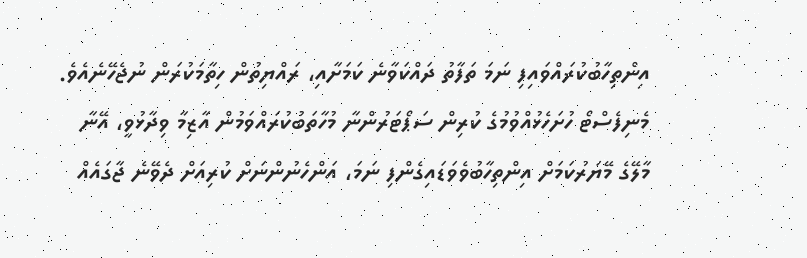އިންތިހާބުކުރައްވައިފި ނަމަ ތަފާތު ދައްކަވާނެ ކަމަށާއި، ރައްޔިތުން ހިތާމަކުރަން ނުޖެހޭނެއެވެ.
މެނިފެސްޓޯ ހުށަހެޅުއްވުމުގެ ކުރިން ސަޕޯޓަރުންނާ މުހާތަބުކުރައްވަމުން އާޒިމާ ވިދާޅުވީ، އޭނާ މާލޭގެ މޭޔަރުކަމަށް އިންތިހާބުވެވަޑައިގެންފި ނަމަ، އަންހެނުންނަށް ކުރިއަށް ދެވޭނެ ޖާގައެއް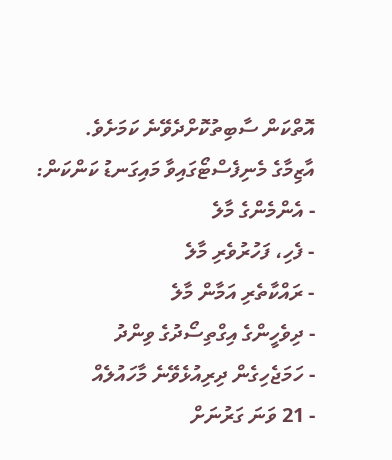އޮތްކަން ސާބިތުކޮށްދެވޭނެ ކަމަށެވެ.
އާޒިމާގެ މެނިފެސްޓޯގައިވާ މައިގަނޑު ކަންކަން:
- އެންމެންގެ މާލެ
- ފެހި، ފަހުރުވެރި މާލެ
- ރައްކާތެރި އަމާން މާލެ
- ދިވެހީންގެ އިގްތިސޯދުގެ ވިންދު
- ހަމަޖެހިގެން ދިރިއުޅެވޭނެ މާހައުލެއް
- 21 ވަނަ ގަރުނަށް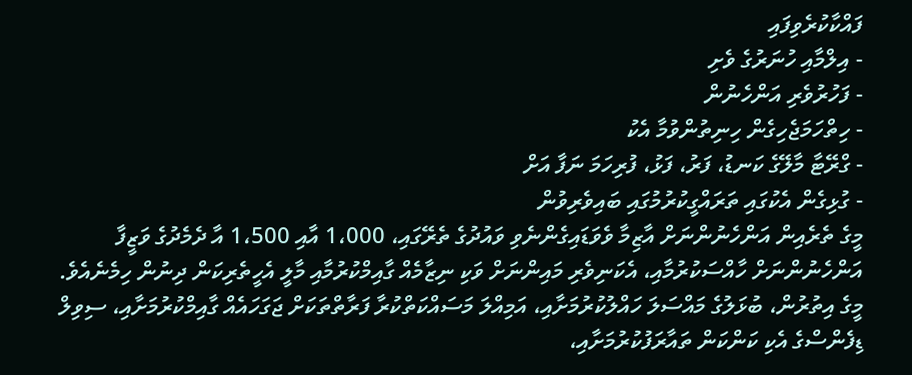ފައްކާކުރެވިފައި
- އިލްމާއި ހުނަރުގެ ވެށި
- ފަހުރުވެރި އަންހެނުން
- ހިތްހަމަޖެހިގެން ހިނިތުންވުމާ އެކު
- ގްރޭޓާ މާލޭގެ ކަނޑު، ފަރު، ފަޅު، ފުރިހަމަ ނަފާ އަށް
- ގުޅިގެން އެކުގައި ތަރައްގީކުރުމުގައި ބައިވެރިވުން
މީގެ ތެރެއިން އަންހެނުންނަށް އާޒިމާ ވެވަޑައިގެންނެވި ވައުދުގެ ތެރޭގައި، 1،000 އާއި 1،500 އާ ދެމެދުގެ ވަޒީފާ އަންހެނުންނަށް ހާއްސަކުރުމާއި، އެކަނިވެރި މައިންނަށް ވަކި ނިޒާމެއް ގާއިމްކުރުމާއި މާލީ އެހީތެރިކަން ދިނުން ހިމެނެއެވެ.
މީގެ އިތުރުން، ބުޅަލުގެ މައްސަލަ ހައްލުކުރުމަށާއި، އަމިއްލަ މަސައްކަތްކުރާ ފަރާތްތަކަށް ޖަގަހައެއް ގާއިމްކުރުމަށާއި، ސިވިލް ޑިފެންސްގެ އެކި ކަންކަން ތައާރަފުކުރުމަށާއި،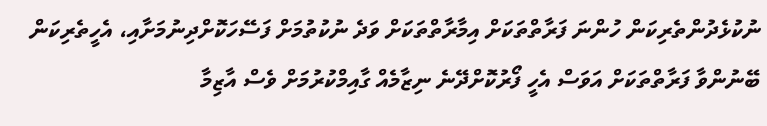ނުކުޅެދުންތެރިކަން ހުންނަ ފަރާތްތަކަށް އިމާރާތްތަކަށް ވަދެ ނުކުތުމަށް ފަސޭހަކޮށްދިނުމަށާއި، އެހީތެރިކަން ބޭނުންވާ ފަރާތްތަކަށް އަވަސް އެހީ ފޯރުކޮށްދޭނެ ނިޒާމެއް ގާއިމްކުރުމަށް ވެސް އާޒިމާ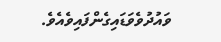ވައުދުވެވަޑައިގެންފައިވެއެވެ.